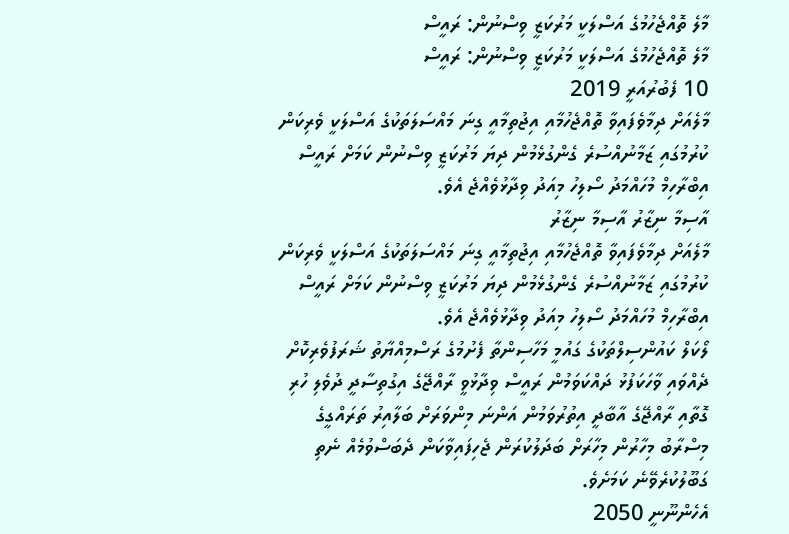މާލެ ތޮއްޖެހުމުގެ އަސްލަކީ މަރުކަޒީ ވިސްނުން: ރައީސް
މާލެ ތޮއްޖެހުމުގެ އަސްލަކީ މަރުކަޒީ ވިސްނުން: ރައީސް
10 ފެބުރުއަރީ 2019
މާލެއަށް ދިމާވެފައިވާ ތޮއްޖެހުމާއި އިޖުތިމާއީ ގިނަ މައްސަލަތަކުގެ އަސްލަކީ ވެރިކަން ކުރުމުގައި ޒަމާނުއްސުރެ ގެންގުޅެމުން ދިޔަ މަރުކަޒީ ވިސްނުން ކަމަށް ރައީސް އިބްރާހިމް މުހައްމަދު ސޯލިހު މިއަދު ވިދާޅުވެއްޖެ އެވެ.
އާސިމާ ނިޒާރު އާސިމާ ނިޒާރު
މާލެއަށް ދިމާވެފައިވާ ތޮއްޖެހުމާއި އިޖުތިމާއީ ގިނަ މައްސަލަތަކުގެ އަސްލަކީ ވެރިކަން ކުރުމުގައި ޒަމާނުއްސުރެ ގެންގުޅެމުން ދިޔަ މަރުކަޒީ ވިސްނުން ކަމަށް ރައީސް އިބްރާހިމް މުހައްމަދު ސޯލިހު މިއަދު ވިދާޅުވެއްޖެ އެވެ.
ލޯކަލް ކައުންސިލްތަކުގެ ގައުމީ މަހާސިންތާ ފެށުމުގެ ރަސްމިއްޔާތު ޝަރަފުވެރިކޮށް ދެއްވައި ވާހަކަފުޅު ދައްކަވަމުން ރައީސް ވިދާޅުވީ ރާއްޖޭގެ އިގުތިސާދީ ދުވެލި ހުރި ގޮތާއި ރާއްޖޭގެ އާބާދީ އިތުރުވަމުން އަންނަ މިންވަރަށް ބަލާއިރު ތަރައްގީގެ މިސްރާބު މިހާރުން މިހާރަށް ބަދަލުކުރަން ޖެހިފައިވާކަން ދެބަސްވުމެއް ނެތި ގަބޫލުކުރެވޭނެ ކަމަށެވެ.
އެހެންނޫނީ 2050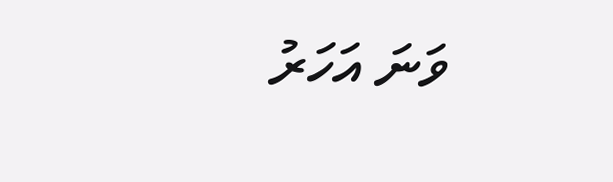ވަނަ އަހަރު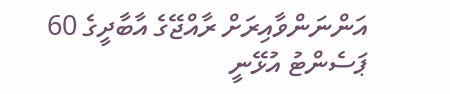އަންނަންވާއިރަށް ރާއްޖޭގެ އާބާދީގެ 60 ޕަސެންޓު އުޅޭނީ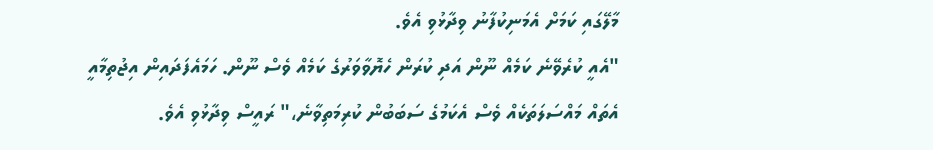މާލޭގައި ކަމަށް އެމަނިކުފާނު ވިދާޅުވި އެވެ.
"އެއީ ކުރެވޭނެ ކަމެއް ނޫން އަދި ކުރަން ހެޔޮވާވަރުގެ ކަމެއް ވެސް ނޫން. ހަމައެފަދައިން އިޖުތިމާއީ އެތައް މައްސަލަތަކެއް ވެސް އެކަމުގެ ސަބަބުން ކުރިމަތިވާނެ،" ރައީސް ވިދާޅުވި އެވެ.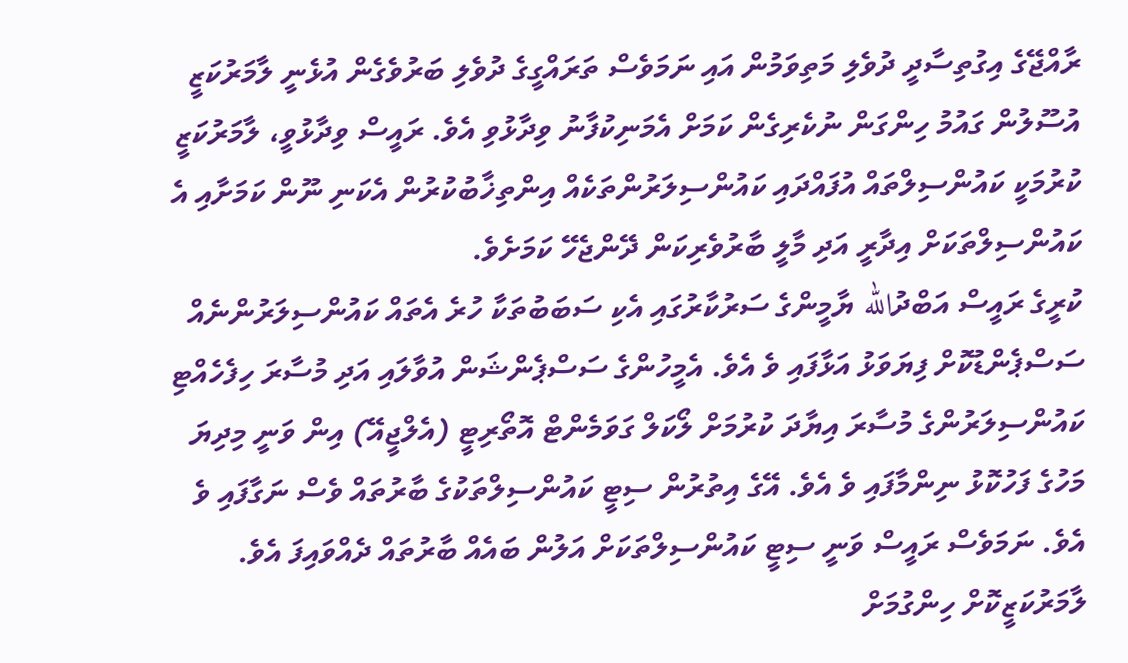ރާއްޖޭގެ އިގުތިސާދީ ދުވެލި މަތިވަމުން އައި ނަމަވެސް ތަރައްގީގެ ދުވެލި ބަރުވެގެން އުޅެނީ ލާމަރުކަޒީ އުސޫލުން ގައުމު ހިންގަން ނުކެރިގެން ކަމަށް އެމަނިކުފާނު ވިދާޅުވި އެވެ. ރައީސް ވިދާޅުވީ، ލާމަރުކަޒީ ކުރުމަކީ ކައުންސިލްތައް އުފައްދައި ކައުންސިލަރުންތަކެއް އިންތިޚާބުކުރުން އެކަނި ނޫން ކަމަށާއި އެ ކައުންސިލްތަކަށް އިދާރީ އަދި މާލީ ބާރުވެރިކަން ދޭންޖެހޭ ކަމަށެވެ.
ކުރީގެ ރައީސް އަބްދުالله ޔާމީންގެ ސަރުކާރުގައި އެކި ސަބަބުތަކާ ހުރެ އެތައް ކައުންސިލަރުންނެއް ސަސްޕެންޑުކޮށް ފިޔަވަޅު އަޅާފައި ވެ އެވެ. އެމީހުންގެ ސަސްޕެންޝަން އުވާލައި އަދި މުސާރަ ހިފެހެއްޓި ކައުންސިލަރުންގެ މުސާރަ އިޔާދަ ކުރުމަށް ލޯކަލް ގަވަމެންޓް އޮތޯރިޓީ (އެލްޖީއޭ) އިން ވަނީ މިދިޔަ މަހުގެ ފަހުކޮޅު ނިންމާފައި ވެ އެވެ. އޭގެ އިތުރުން ސިޓީ ކައުންސިލްތަކުގެ ބާރުތައް ވެސް ނަގާފައި ވެ އެވެ. ނަމަވެސް ރައީސް ވަނީ ސިޓީ ކައުންސިލްތަކަށް އަލުން ބައެއް ބާރުތައް ދެއްވައިފަ އެވެ.
ލާމަރުކަޒީކޮށް ހިންގުމަށް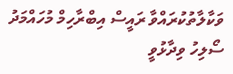ވަކާލާތުކުރައްވާ ރައީސް އިބްރާހިމް މުހައްމަދު ސޯލިހު ވިދާޅުވީ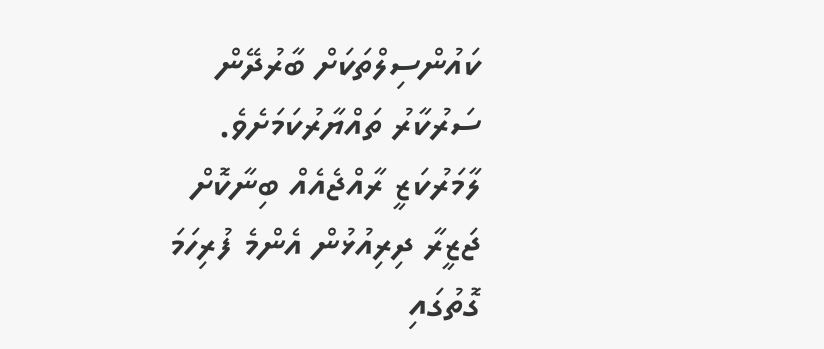ކައުންސިލްތަކަށް ބާރުދޭން ސަރުކާރު ތައްޔާރުކަމަށެވެ. ލާމަރުކަޒީ ރާއްޖެއެއް ބިނާކޮށް ޖަޒީރާ ދިރިއުޅުން އެންމެ ފުރިހަމަ ގޮތުގައި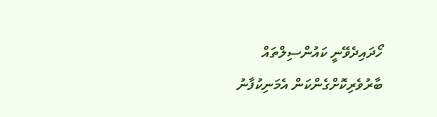ހޯދައިދެވޭނީ ކައުންސިލްތައް ބާރުވެރިކޮށްގެންކަން އެމަނިކުފާނު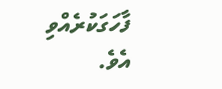ފާހަގަކުރެއްވި އެވެ.